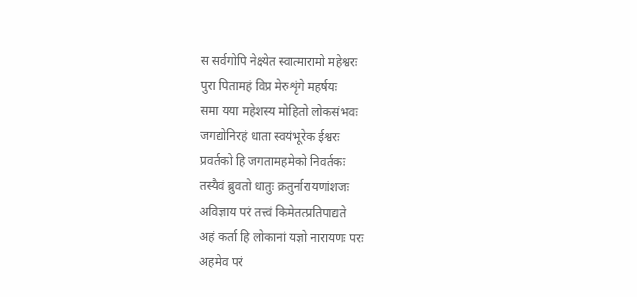स सर्वगोपि नेक्ष्येत स्वात्मारामो महेश्वरः
पुरा पितामहं विप्र मेरुशृंगे महर्षयः
समा यया महेशस्य मोहितो लोकसंभवः
जगद्योनिरहं धाता स्वयंभूरेक ईश्वरः
प्रवर्तको हि जगतामहमेको निवर्तकः
तस्यैवं ब्रुवतो धातुः क्रतुर्नारायणांशजः
अविज्ञाय परं तत्त्वं किमेतत्प्रतिपाद्यते
अहं कर्ता हि लोकानां यज्ञो नारायणः परः
अहमेव परं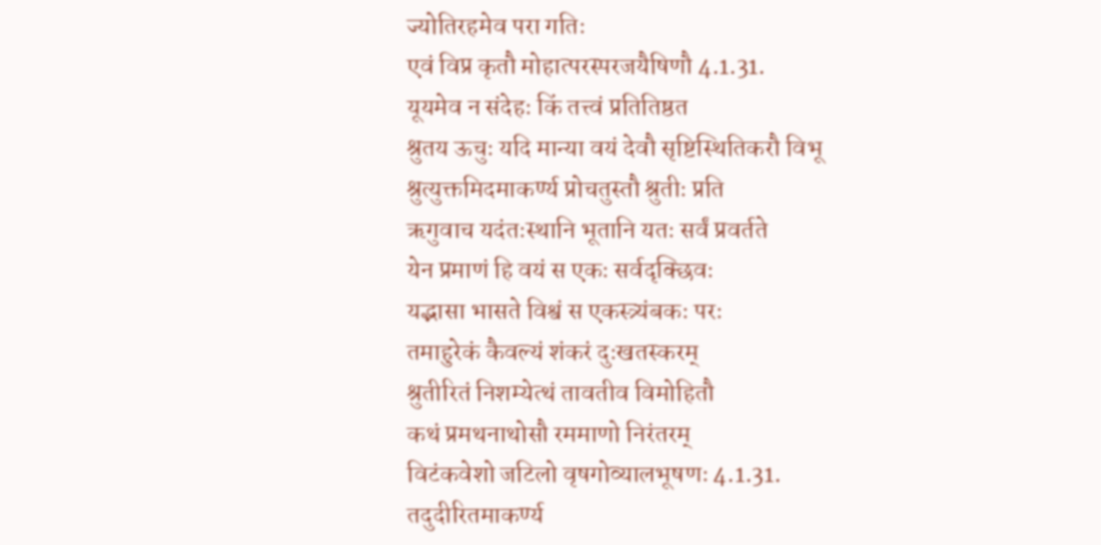ज्योतिरहमेव परा गतिः
एवं विप्र कृतौ मोहात्परस्परजयैषिणौ 4.1.31.
यूयमेव न संदेहः किं तत्त्वं प्रतितिष्ठत
श्रुतय ऊचुः यदि मान्या वयं देवौ सृष्टिस्थितिकरौ विभू
श्रुत्युक्तमिदमाकर्ण्य प्रोचतुस्तौ श्रुतीः प्रति
ऋगुवाच यदंतःस्थानि भूतानि यतः सर्वं प्रवर्तते
येन प्रमाणं हि वयं स एकः सर्वदृक्छिवः
यद्भासा भासते विश्वं स एकस्त्र्यंबकः परः
तमाहुरेकं कैवल्यं शंकरं दुःखतस्करम्
श्रुतीरितं निशम्येत्थं तावतीव विमोहितौ
कथं प्रमथनाथोसौ रममाणो निरंतरम्
विटंकवेशो जटिलो वृषगोव्यालभूषणः 4.1.31.
तदुदीरितमाकर्ण्य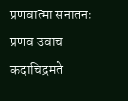प्रणवात्मा सनातनः
प्रणव उवाच कदाचिद्रमते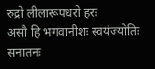रुद्रो लीलारूपधरो हरः
असौ हि भगवानीशः स्वयंज्योतिः सनातनः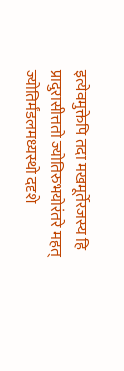इत्येवमुक्तेपि तदा मखमूर्तेरजस्य हि
प्रादुरासीत्ततो ज्योतिरुभयोरंतरे महत्
ज्योतिर्मंडलमध्यस्थो ददृशे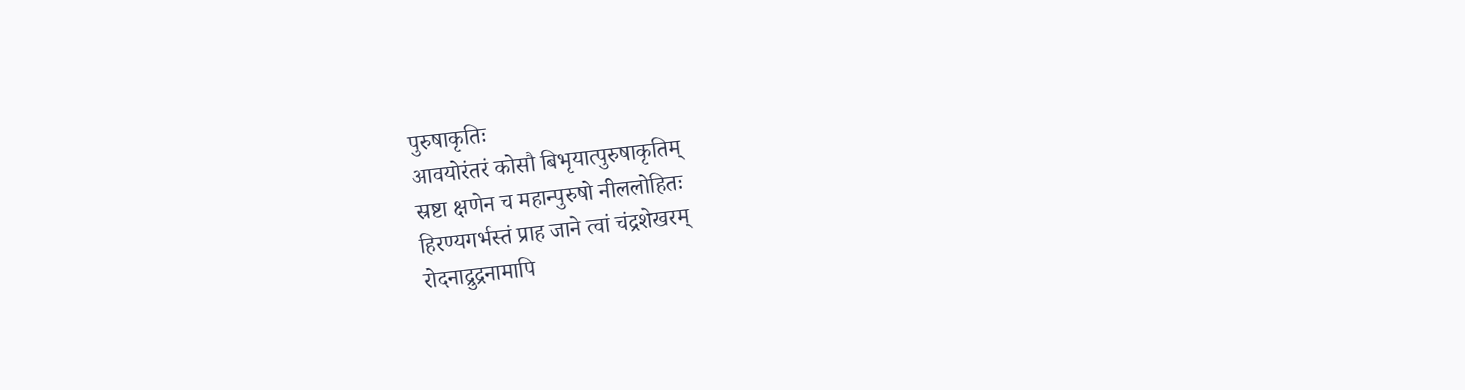पुरुषाकृतिः
आवयोरंतरं कोसौ बिभृयात्पुरुषाकृतिम्
स्रष्टा क्षणेन च महान्पुरुषो नीललोहितः
हिरण्यगर्भस्तं प्राह जाने त्वां चंद्रशेखरम्
रोदनाद्रुद्रनामापि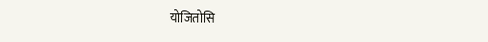योजितोसि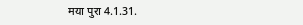मया पुरा 4.1.31.